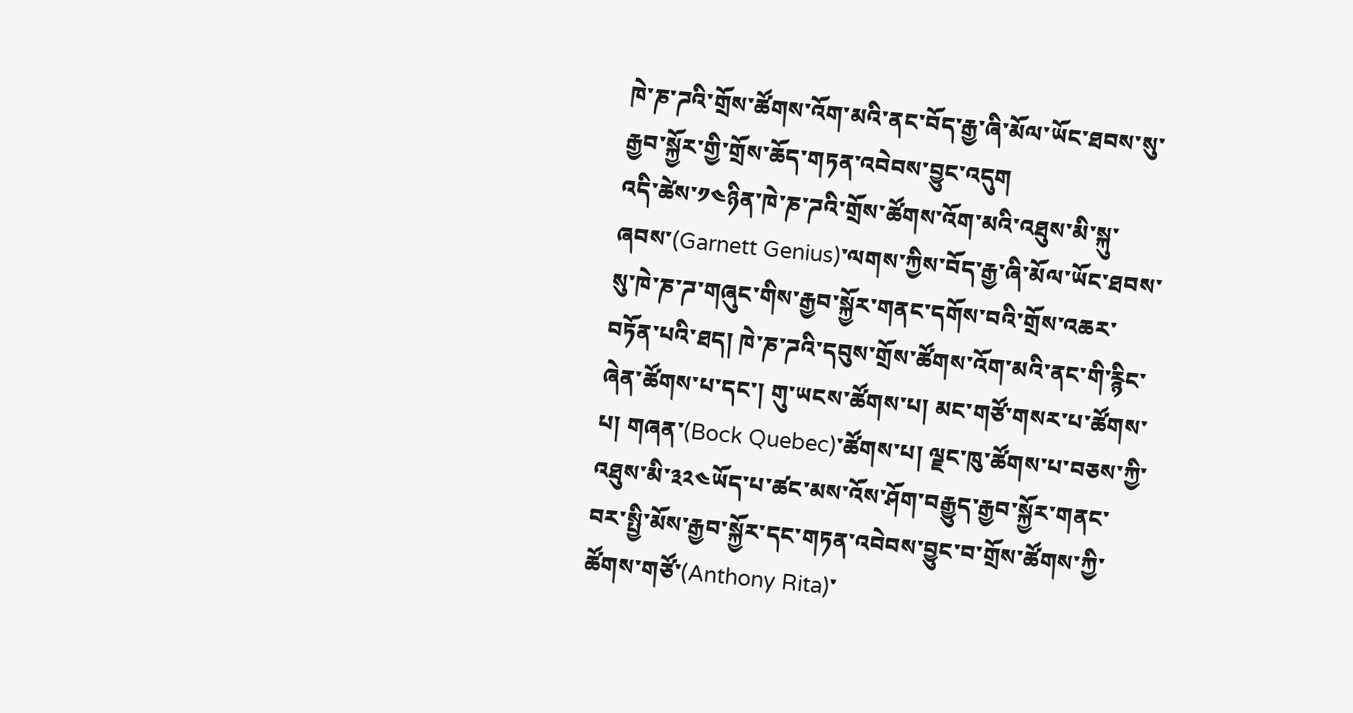ཁེ་ཎ་ཌའི་གྲོས་ཚོགས་འོག་མའི་ནང་བོད་རྒྱ་ཞི་མོལ་ཡོང་ཐབས་སུ་རྒྱབ་སྐྱོར་གྱི་གྲོས་ཆོད་གཏན་འབེབས་བྱུང་འདུག
འདི་ཚེས་༡༤ཉིན་ཁེ་ཎ་ཌའི་གྲོས་ཚོགས་འོག་མའི་འཐུས་མི་སྐུ་ཞབས་(Garnett Genius)་ལགས་ཀྱིས་བོད་རྒྱ་ཞི་མོལ་ཡོང་ཐབས་སུ་ཁེ་ཎ་ཌ་གཞུང་གིས་རྒྱབ་སྐྱོར་གནང་དགོས་བའི་གྲོས་འཆར་བཏོན་པའི་ཐད། ཁེ་ཎ་ཌའི་དབུས་གྲོས་ཚོགས་འོག་མའི་ནང་གི་རྙིང་ཞེན་ཚོགས་པ་དང་། གུ་ཡངས་ཚོགས་པ། མང་གཙོ་གསར་པ་ཚོགས་པ། གཞན་(Bock Quebec)་ཚོགས་པ། ལྗང་ཁུ་ཚོགས་པ་བཅས་ཀྱི་འཐུས་མི་༣༢༤ཡོད་པ་ཚང་མས་འོས་ཤོག་བརྒྱུད་རྒྱབ་སྐྱོར་གནང་བར་སྤྱི་མོས་རྒྱབ་སྐྱོར་དང་གཏན་འབེབས་བྱུང་བ་གྲོས་ཚོགས་ཀྱི་ཚོགས་གཙོ་(Anthony Rita)་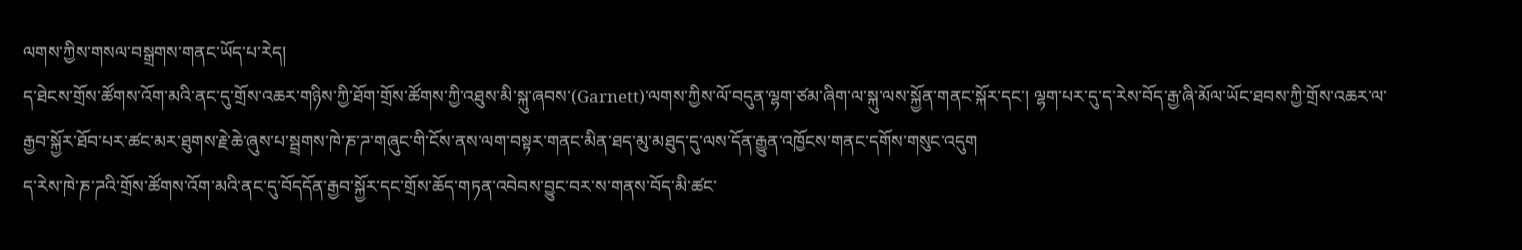ལགས་ཀྱིས་གསལ་བསྒྲགས་གནང་ཡོད་པ་རེད།
ད་ཐེངས་གྲོས་ཚོགས་འོག་མའི་ནང་དུ་གྲོས་འཆར་གཉིས་ཀྱི་ཐོག་གྲོས་ཚོགས་ཀྱི་འཐུས་མི་སྐུ་ཞབས་(Garnett)་ལགས་ཀྱིས་ལོ་བདུན་ལྷག་ཙམ་ཞིག་ལ་སྐུ་ལས་སྐྱོན་གནང་སྐོར་དང་། ལྷག་པར་དུ་ད་རེས་བོད་རྒྱ་ཞི་མོལ་ཡོང་ཐབས་ཀྱི་གྲོས་འཆར་ལ་རྒྱབ་སྐྱོར་ཐོབ་པར་ཚང་མར་ཐུགས་རྗེ་ཆེ་ཞུས་པ་སྦྲགས་ཁེ་ཎ་ཌ་གཞུང་གི་ངོས་ནས་ལག་བསྟར་གནང་མིན་ཐད་མུ་མཐུད་དུ་ལས་དོན་རྒྱུན་འཁྱོངས་གནང་དགོས་གསུང་འདུག
ད་རེས་ཁེ་ཎ་ཌའི་གྲོས་ཚོགས་འོག་མའི་ནང་དུ་བོདདོན་རྒྱབ་སྐྱོར་དང་གྲོས་ཆོད་གཏན་འབེབས་བྱུང་བར་ས་གནས་བོད་མི་ཚང་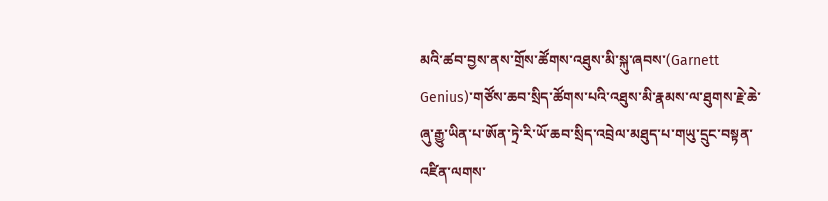མའི་ཚབ་བྱས་ནས་གྲོས་ཚོགས་འཐུས་མི་སྐུ་ཞབས་(Garnett Genius)་གཙོས་ཆབ་སྲིད་ཚོགས་པའི་འཐུས་མི་རྣམས་ལ་ཐུགས་རྗེ་ཆེ་ཞུ་རྒྱུ་ཡིན་པ་ཨོན་ཏྲེ་རི་ཡོ་ཆབ་སྲིད་འབྲེལ་མཐུད་པ་གཡུ་དྲུང་བསྟན་འཛིན་ལགས་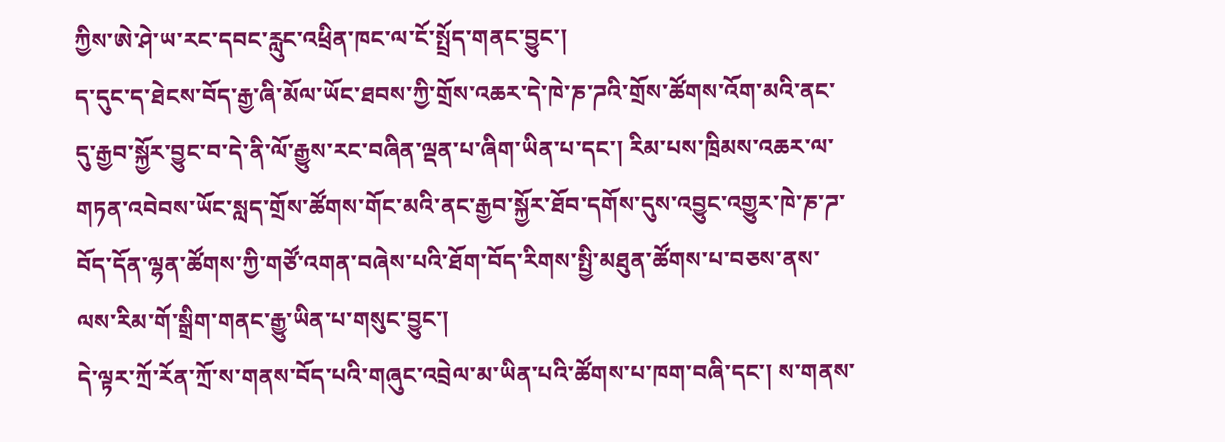ཀྱིས་ཨེ་ཤེ་ཡ་རང་དབང་རླུང་འཕྲིན་ཁང་ལ་ངོ་སྤྲོད་གནང་བྱུང་།
ད་དུང་ད་ཐེངས་བོད་རྒྱ་ཞི་མོལ་ཡོང་ཐབས་ཀྱི་གྲོས་འཆར་དེ་ཁེ་ཎ་ཌའི་གྲོས་ཚོགས་འོག་མའི་ནང་དུ་རྒྱབ་སྐྱོར་བྱུང་བ་དེ་ནི་ལོ་རྒྱུས་རང་བཞིན་ལྡན་པ་ཞིག་ཡིན་པ་དང་། རིམ་པས་ཁྲིམས་འཆར་ལ་གཏན་འབེབས་ཡོང་སླད་གྲོས་ཚོགས་གོང་མའི་ནང་རྒྱབ་སྐྱོར་ཐོབ་དགོས་དུས་འབྱུང་འགྱུར་ཁེ་ཎ་ཌ་བོད་དོན་ལྷན་ཚོགས་ཀྱི་གཙོ་འགན་བཞེས་པའི་ཐོག་བོད་རིགས་སྤྱི་མཐུན་ཚོགས་པ་བཅས་ནས་ལས་རིམ་གོ་སྒྲིག་གནང་རྒྱུ་ཡིན་པ་གསུང་བྱུང་།
དེ་ལྟར་ཀྲོ་རོན་ཀྲོ་ས་གནས་བོད་པའི་གཞུང་འབྲེལ་མ་ཡིན་པའི་ཚོགས་པ་ཁག་བཞི་དང་། ས་གནས་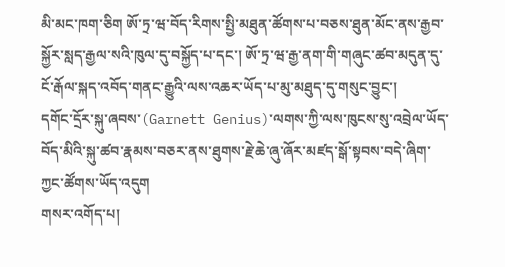མི་མང་ཁག་ཅིག ཨོ་ཏྲ་ཝ་བོད་རིགས་སྤྱི་མཐུན་ཚོགས་པ་བཅས་ཐུན་མོང་ནས་རྒྱབ་སྐྱོར་སླད་རྒྱལ་སའི་ཁུལ་དུ་བསྐྱོད་པ་དང་། ཨོ་ཏྲ་ཝ་རྒྱ་ནག་གི་གཞུང་ཚབ་མདུན་དུ་ངོ་རྒོལ་སྐད་འབོད་གནང་རྒྱུའི་ལས་འཆར་ཡོད་པ་མུ་མཐུད་དུ་གསུང་བྱུང་།
དགོང་དྲོར་སྐུ་ཞབས་(Garnett Genius)་ལགས་ཀྱི་ལས་ཁུངས་སུ་འབྲེལ་ཡོད་བོད་མིའི་སྐུ་ཚབ་རྣམས་བཅར་ནས་ཐུགས་རྗེ་ཆེ་ཞུ་ཞོར་མཛད་སྒོ་སྟབས་བདེ་ཞིག་ཀྱང་ཚོགས་ཡོད་འདུག
གསར་འགོད་པ།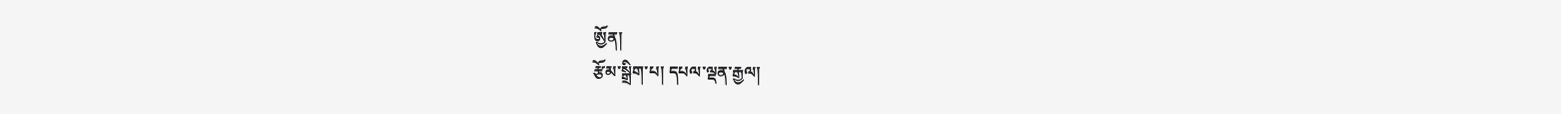ཨྱོན།
རྩོམ་སྒྲིག་པ། དཔལ་ལྡན་རྒྱལ།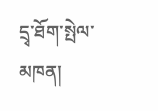དྲྭ་ཐོག་སྤེལ་མཁན།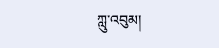ཀླུ་འབུམ།